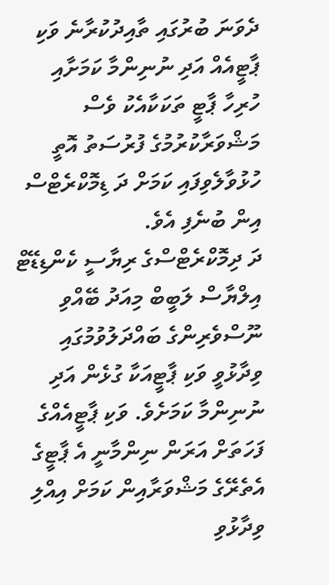ދެވަނަ ބުރުގައި ތާއިދުކުރާނެ ވަކި ޕާޓީއެއް އަދި ނުނިންމާ ކަމަށާއި ހުރިހާ ޕާޓީ ތަކަކާއެކު ވެސް މަޝްވަރާކުރުމުގެ ފުރުސަތު އޮތީ ހުޅުވާލެވިފައި ކަމަށް ދަ ޑިމޮކްރެޓްސް އިން ބުނެފި އެވެ.
ދަ ދިމޮކްރެޓްސްގެ ރިޔާސީ ކެންޑިޑޭޓް އިލްޔާސް ލަބީބް މިއަދު ބޭއްވި ނޫސްވެރިންގެ ބައްދަލުވުމުގައި ވިދާޅުވީ ވަކި ޕާޓީއަކާ ގުޅެން އަދި ނުނިންމާ ކަމަށެވެ. ވަކި ޕާޓީއެއްގެ ފަހަތަށް އަރަން ނިންމާނީ އެ ޕާޓީގެ އެތެރޭގެ މަޝްވަރާއިން ކަމަށް އިއްލި ވިދާޅުވި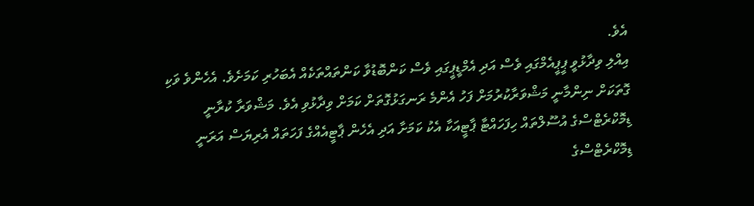އެވެ.
އިއްލި ވިދާޅުވީ ޕީޕީއެމްގައި ވެސް އަދި އެމްޑީޕީގައި ވެސް ކަންބޮޑުވާ ކަންތައްތަކެއް އެބަހުރި ކަމަށެވެ. އެހެންވެ ވަކި ގޮތަކަށް ނިންމާނީ މަޝްވަރާކުރުމަށް ފަހު އެންމެ ރަނގަޅުގޮތަށް ކަމަށް ވިދާޅުވި އެވެ. މަޝްވަރާ ކުރާނީ ޑިމޮކްރެޓްސްގެ އުސޫލްތައް ހިފަހައްޓާ ޕާޓީއަކާ އެކު ކަމަށާ އަދި އެހެން ޕާޓީއެއްގެ ފަހަތައް އެރިޔަސް އަރަނީ ޑިމޮކްރެޓްސްގެ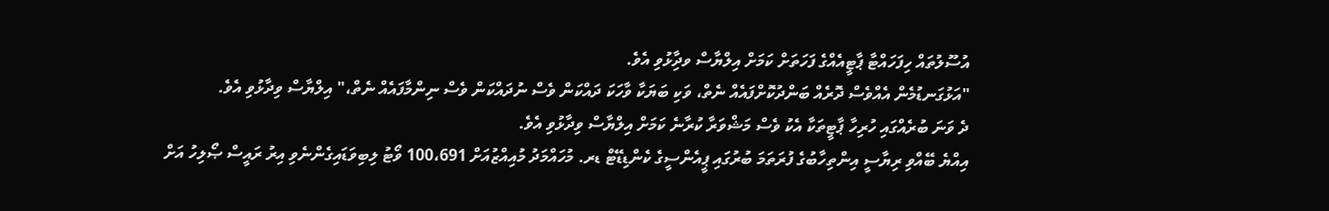އުސޫލުތައް ހިފަހައްޓާ ޕާޓީއެއްގެ ފަހަތަށް ކަމަށް އިލްޔާސް ވދިާޅުވި އެވެ.
"އަޅުގަނޑުމެން އެއްވެސް ދޮރެއް ބަންދުކޮށްފައެއް ނެތް، ވަކި ބަޔަކާ ވާހަކަ ދައްކަން ވެސް ނުދައްކަން ވެސް ނިންމާފައެއް ނެތް،" އިލްޔާސް ވިދާޅުވި އެވެ.
ދެ ވަނަ ބުރެއްގައި ހުރިހާ ޕާޓީތަކާ އެކު ވެސް މަޝްވަރާ ކުރާނެ ކަމަށް އިލްޔާސް ވިދާޅުވި އެވެ.
އިއްޔެ ބޭއްވި ރިޔާސީ އިންތިހާބުގެ ފުރަތަމަ ބުރުގައި ޕީއެންސީގެ ކެންޑިޑޭޓް ޑރ. މުހައްމަދު މުއިއްޒުއަށް 100،691 ވޯޓު ލިބިވަޑައިގެންނެވި އިރު ރައީސް ޞޯލިހު އަށް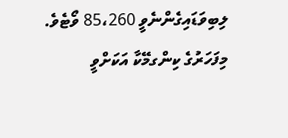ލިބިވަޑައިގެންނެވީ 85،260 ވޯޓެވެ.
މިފަހަރުގެ ކިންގމޭކާ އަކަށްވީ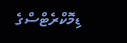ޑިމޮކްރެޓްސްގެ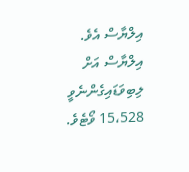އިލްޔާސް އެވެ. އިލްޔާސް އަށް ލިބިވަޑައިގެންނެވީ 15،528 ވޯޓެވެ.